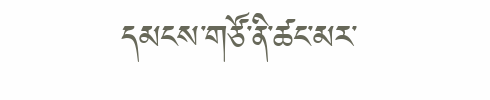དམངས་གཙོ་ནི་ཚང་མར་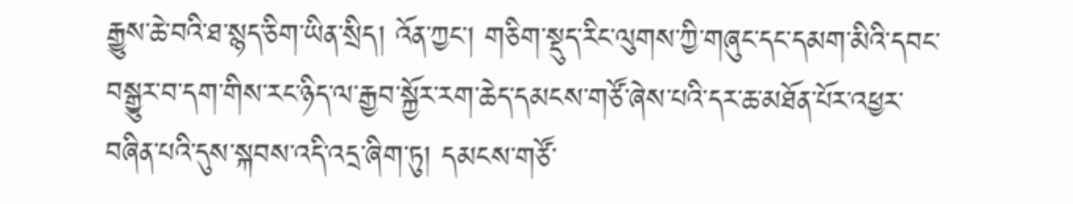རྒྱུས་ཆེ་བའི་ཐ་སྙད་ཅིག་ཡིན་སྲིད། འོན་ཀྱང་། གཅིག་སྡུད་རིང་ལུགས་ཀྱི་གཞུང་དང་དམག་མིའི་དབང་བསྒྱུར་བ་དག་གིས་རང་ཉིད་ལ་རྒྱབ་སྐྱོར་རག་ཆེད་དམངས་གཙོ་ཞེས་པའི་དར་ཆ་མཐོན་པོར་འཕྱར་བཞིན་པའི་དུས་སྐབས་འདི་འདྲ་ཞིག་ཏུ། དམངས་གཙོ་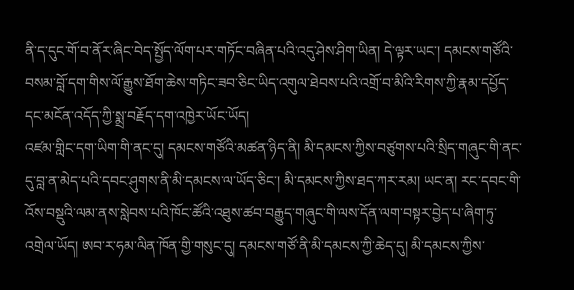ནི་ད་དུང་གོ་བ་ནོར་ཞིང་བེད་སྤྱོད་ལོག་པར་གཏོང་བཞིན་པའི་འདུ་ཤེས་ཤིག་ཡིན། དེ་ལྟར་ཡང་། དམངས་གཙོའི་བསམ་བློ་དག་གིས་ལོ་རྒྱུས་ཐོག་ཆེས་གཏིང་ཟབ་ཅིང་ཡིད་འགུལ་ཐེབས་པའི་འགྲོ་བ་མིའི་རིགས་ཀྱི་རྣམ་དཔྱོད་དང་མངོན་འདོད་ཀྱི་སྨྲ་བརྗོད་དག་འཁྱེར་ཡོང་ཡོད།
འཛམ་གླིང་དག་ཡིག་གི་ནང་དུ། དམངས་གཙོའི་མཚན་ཉིད་ནི། མི་དམངས་ཀྱིས་བཙུགས་པའི་སྲིད་གཞུང་གི་ནང་དུ་བླ་ན་མེད་པའི་དབང་ཤུགས་ནི་མི་དམངས་ལ་ཡོད་ཅིང་། མི་དམངས་ཀྱིས་ཐད་ཀར་རམ། ཡང་ན། རང་དབང་གི་འོས་བསྡུའི་ལམ་ནས་སླེབས་པའི་ཁོང་ཚོའི་འཐུས་ཚབ་བརྒྱུད་གཞུང་གི་ལས་དོན་ལག་བསྟར་བྱེད་པ་ཞིག་ཏུ་འགྲེལ་ཡོད། ཨབ་ར་ཧམ་ལིན་ཁོན་གྱི་གསུང་དུ། དམངས་གཙོ་ནི་མི་དམངས་ཀྱི་ཆེད་དུ། མི་དམངས་ཀྱིས་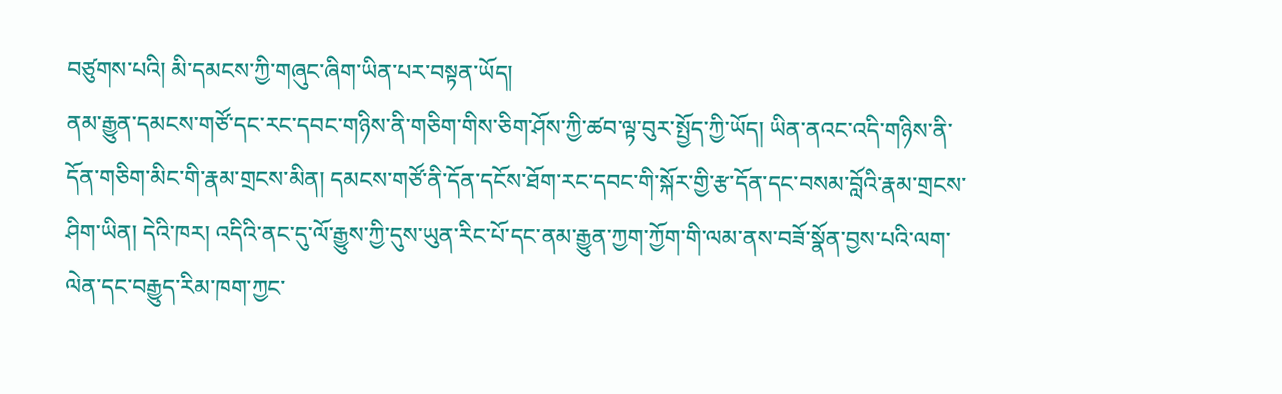བཙུགས་པའི། མི་དམངས་ཀྱི་གཞུང་ཞིག་ཡིན་པར་བསྟན་ཡོད།
ནམ་རྒྱུན་དམངས་གཙོ་དང་རང་དབང་གཉིས་ནི་གཅིག་གིས་ཅིག་ཤོས་ཀྱི་ཚབ་ལྟ་བུར་སྤྱོད་ཀྱི་ཡོད། ཡིན་ནའང་འདི་གཉིས་ནི་དོན་གཅིག་མིང་གི་རྣམ་གྲངས་མིན། དམངས་གཙོ་ནི་དོན་དངོས་ཐོག་རང་དབང་གི་སྐོར་གྱི་རྩ་དོན་དང་བསམ་བློའི་རྣམ་གྲངས་ཤིག་ཡིན། དེའི་ཁར། འདིའི་ནང་དུ་ལོ་རྒྱུས་ཀྱི་དུས་ཡུན་རིང་པོ་དང་ནམ་རྒྱུན་ཀྱག་ཀྱོག་གི་ལམ་ནས་བཟོ་སྣོན་བྱས་པའི་ལག་ལེན་དང་བརྒྱུད་རིམ་ཁག་ཀྱང་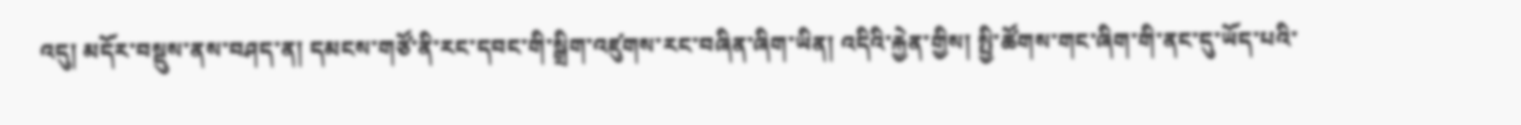འདུ། མདོར་བསྡུས་ནས་བཤད་ན། དམངས་གཙོ་ནི་རང་དབང་གི་སྒྲིག་འཛུགས་རང་བཞིན་ཞིག་ཡིན། འདིའི་རྐྱེན་གྱིས། སྤྱི་ཚོགས་གང་ཞིག་གི་ནང་དུ་ཡོད་པའི་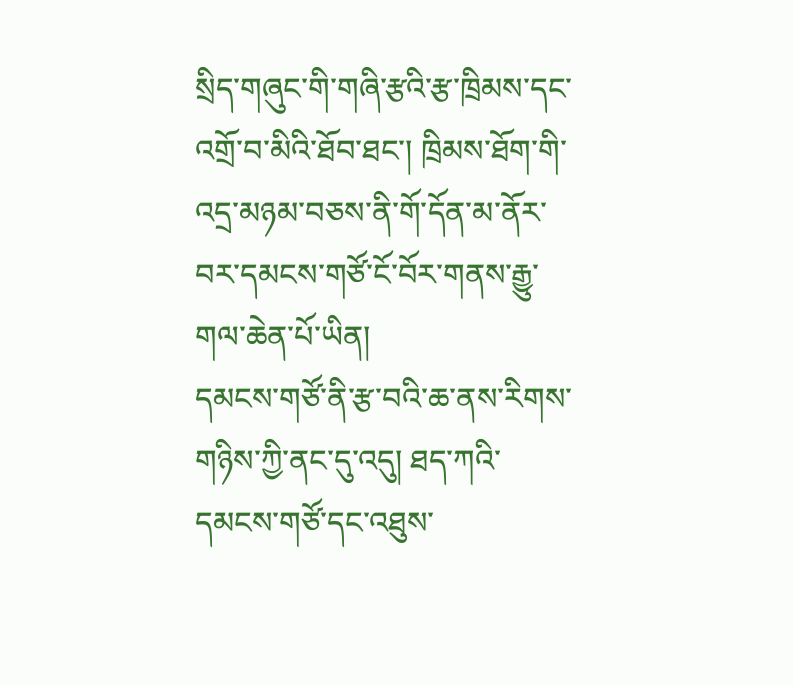སྲིད་གཞུང་གི་གཞི་རྩའི་རྩ་ཁྲིམས་དང་འགྲོ་བ་མིའི་ཐོབ་ཐང་། ཁྲིམས་ཐོག་གི་འདྲ་མཉམ་བཅས་ནི་གོ་དོན་མ་ནོར་བར་དམངས་གཙོ་ངོ་བོར་གནས་རྒྱུ་གལ་ཆེན་པོ་ཡིན།
དམངས་གཙོ་ནི་རྩ་བའི་ཆ་ནས་རིགས་གཉིས་ཀྱི་ནང་དུ་འདུ། ཐད་ཀའི་དམངས་གཙོ་དང་འཐུས་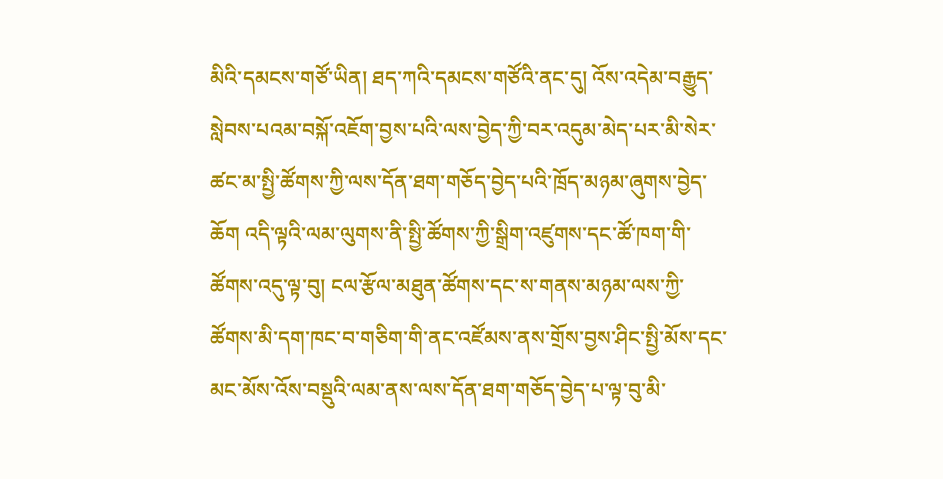མིའི་དམངས་གཙོ་ཡིན། ཐད་ཀའི་དམངས་གཙོའི་ནང་དུ། འོས་འདེམ་བརྒྱུད་སླེབས་པའམ་བསྐོ་འཇོག་བྱས་པའི་ལས་བྱེད་ཀྱི་བར་འདུམ་མེད་པར་མི་སེར་ཚང་མ་སྤྱི་ཚོགས་ཀྱི་ལས་དོན་ཐག་གཅོད་བྱེད་པའི་ཁྲོད་མཉམ་ཞུགས་བྱེད་ཆོག འདི་ལྟའི་ལམ་ལུགས་ནི་སྤྱི་ཚོགས་ཀྱི་སྒྲིག་འཛུགས་དང་ཚོ་ཁག་གི་ཚོགས་འདུ་ལྟ་བུ། ངལ་རྩོལ་མཐུན་ཚོགས་དང་ས་གནས་མཉམ་ལས་ཀྱི་ཚོགས་མི་དག་ཁང་བ་གཅིག་གི་ནང་འཛོམས་ནས་གྲོས་བྱས་ཤིང་སྤྱི་མོས་དང་མང་མོས་འོས་བསྡུའི་ལམ་ནས་ལས་དོན་ཐག་གཅོད་བྱེད་པ་ལྟ་བུ་མི་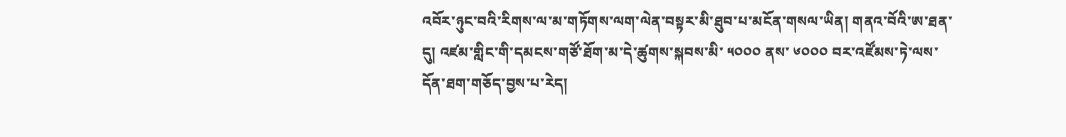འབོར་ཉུང་བའི་རིགས་ལ་མ་གཏོགས་ལག་ལེན་བསྟར་མི་ཐུབ་པ་མངོན་གསལ་ཡིན། གནའ་བོའི་ཨ་ཐན་དུ། འཛམ་གླིང་གི་དམངས་གཙོ་ཐོག་མ་དེ་ཚུགས་སྐབས་མི་ ༥༠༠༠ ནས་ ༦༠༠༠ བར་འཛོམས་ཏེ་ལས་དོན་ཐག་གཅོད་བྱས་པ་རེད།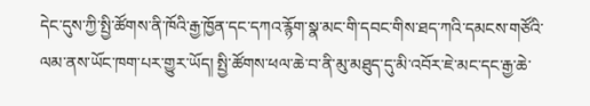དེང་དུས་ཀྱི་སྤྱི་ཚོགས་ནི་ཁོའི་རྒྱ་ཁྱོན་དང་དཀའ་རྙོག་སྣ་མང་གི་དབང་གིས་ཐད་ཀའི་དམངས་གཙོའི་ལམ་ནས་ཡོང་ཁག་པར་གྱུར་ཡོད། སྤྱི་ཚོགས་ཕལ་ཆེ་བ་ནི་མུ་མཐུད་དུ་མི་འབོར་ཇེ་མང་དང་རྒྱ་ཆེ་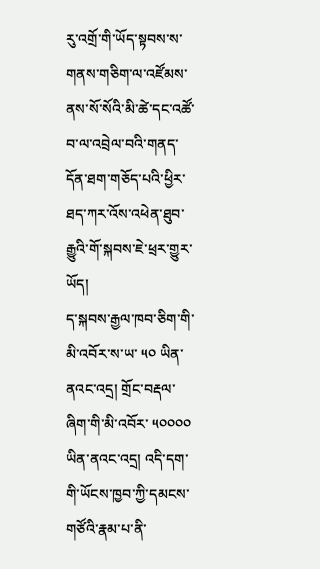རུ་འགྲོ་གི་ཡོད་སྟབས་ས་གནས་གཅིག་ལ་འཛོམས་ནས་སོ་སོའི་མི་ཚེ་དང་འཚོ་བ་ལ་འབྲེལ་བའི་གནད་དོན་ཐག་གཅོད་པའི་ཕྱིར་ཐད་ཀར་འོས་འཕེན་ཐུབ་རྒྱུའི་གོ་སྐབས་ཇེ་ཕྲར་གྱུར་ཡོད།
ད་སྐབས་རྒྱལ་ཁབ་ཅིག་གི་མི་འབོར་ས་ཡ་ ༥༠ ཡིན་ནའང་འདྲ། གྲོང་བརྡལ་ཞིག་གི་མི་འབོར་ ༥༠༠༠༠ ཡིན་ནའང་འདྲ། འདི་དག་གི་ཡོངས་ཁྱབ་ཀྱི་དམངས་གཙོའི་རྣམ་པ་ནི་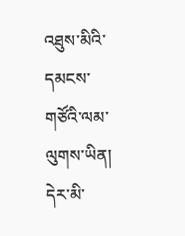འཐུས་མིའི་དམངས་གཙོའི་ལམ་ལུགས་ཡིན། དེར་མི་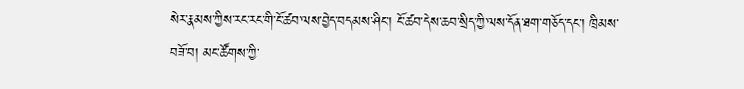སེར་རྣམས་ཀྱིས་རང་རང་གི་ངོ་ཚབ་ལས་བྱེད་བདམས་ཤིང་། ངོ་ཚབ་དེས་ཆབ་སྲིད་ཀྱི་ལས་དོན་ཐག་གཅོད་དང་། ཁྲིམས་བཟོ་བ། མང་ཚོགས་ཀྱི་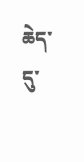ཆེད་དུ་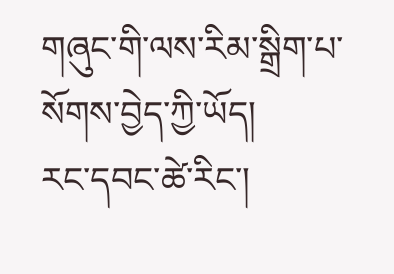གཞུང་གི་ལས་རིམ་སྒྲིག་པ་སོགས་བྱེད་ཀྱི་ཡོད།
རང་དབང་ཚེ་རིང་།